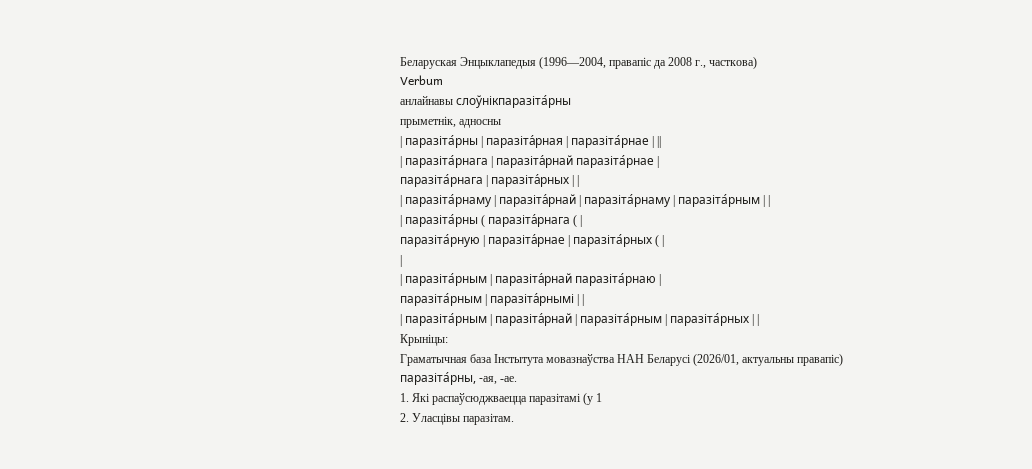Беларуская Энцыклапедыя (1996—2004, правапіс да 2008 г., часткова)
Verbum
анлайнавы слоўнікпаразіта́рны
прыметнік, адносны
| паразіта́рны | паразіта́рная | паразіта́рнае | ||
| паразіта́рнага | паразіта́рнай паразіта́рнае |
паразіта́рнага | паразіта́рных | |
| паразіта́рнаму | паразіта́рнай | паразіта́рнаму | паразіта́рным | |
| паразіта́рны ( паразіта́рнага ( |
паразіта́рную | паразіта́рнае | паразіта́рных ( |
|
| паразіта́рным | паразіта́рнай паразіта́рнаю |
паразіта́рным | паразіта́рнымі | |
| паразіта́рным | паразіта́рнай | паразіта́рным | паразіта́рных | |
Крыніцы:
Граматычная база Інстытута мовазнаўства НАН Беларусі (2026/01, актуальны правапіс)
паразіта́рны, -ая, -ае.
1. Які распаўсюджваецца паразітамі (у 1
2. Уласцівы паразітам.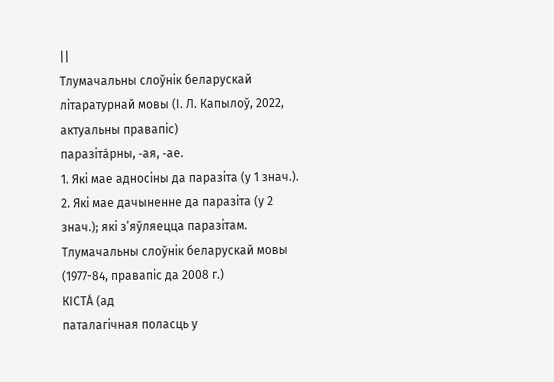||
Тлумачальны слоўнік беларускай літаратурнай мовы (І. Л. Капылоў, 2022, актуальны правапіс)
паразіта́рны, ‑ая, ‑ае.
1. Які мае адносіны да паразіта (у 1 знач.).
2. Які мае дачыненне да паразіта (у 2 знач.); які з’яўляецца паразітам.
Тлумачальны слоўнік беларускай мовы (1977-84, правапіс да 2008 г.)
КІСТА́ (ад
паталагічная поласць у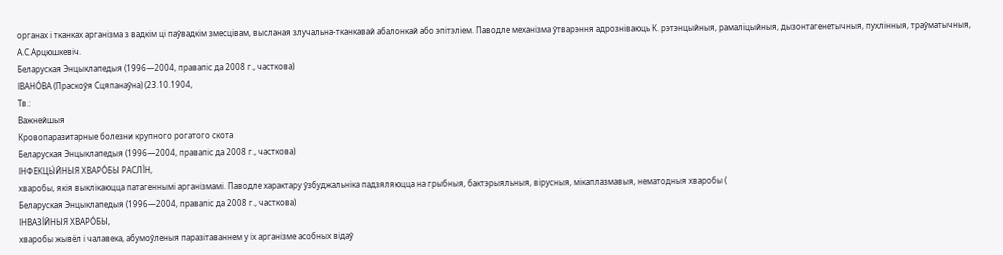органах і тканках арганізма з вадкім ці паўвадкім змесцівам, высланая злучальна-тканкавай абалонкай або эпітэліем. Паводле механізма ўтварэння адрозніваюць К. рэтэнцыйныя, рамаліцыйныя, дызонтагенетычныя, пухлінныя, траўматычныя,
А.С.Арцюшкевіч.
Беларуская Энцыклапедыя (1996—2004, правапіс да 2008 г., часткова)
ІВАНО́ВА (Праскоўя Сцяпанаўна) (23.10.1904,
Тв.:
Важнейшыя
Кровопаразитарные болезни крупного рогатого скота
Беларуская Энцыклапедыя (1996—2004, правапіс да 2008 г., часткова)
ІНФЕКЦЫ́ЙНЫЯ ХВАРО́БЫ РАСЛІ́Н,
хваробы, якія выклікаюцца патагеннымі арганізмамі. Паводле характару ўзбуджальніка падзяляюцца на грыбныя, бактэрыяльныя, вірусныя, мікаплазмавыя, нематодныя хваробы (
Беларуская Энцыклапедыя (1996—2004, правапіс да 2008 г., часткова)
ІНВАЗІ́ЙНЫЯ ХВАРО́БЫ,
хваробы жывёл і чалавека, абумоўленыя паразітаваннем у іх арганізме асобных відаў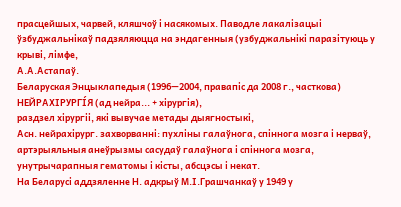прасцейшых, чарвей, кляшчоў і насякомых. Паводле лакалізацыі ўзбуджальнікаў падзяляюцца на эндагенныя (узбуджальнікі паразітуюць у крыві, лімфе,
А.А.Астапаў.
Беларуская Энцыклапедыя (1996—2004, правапіс да 2008 г., часткова)
НЕЙРАХІРУРГІ́Я (ад нейра... + хірургія),
раздзел хірургіі, які вывучае метады дыягностыкі,
Асн. нейрахірург. захворванні: пухліны галаўнога, спіннога мозга і нерваў, артэрыяльныя анеўрызмы сасудаў галаўнога і спіннога мозга, унутрычарапныя гематомы і кісты, абсцэсы і некат.
На Беларусі аддзяленне Н. адкрыў М.І.Грашчанкаў у 1949 у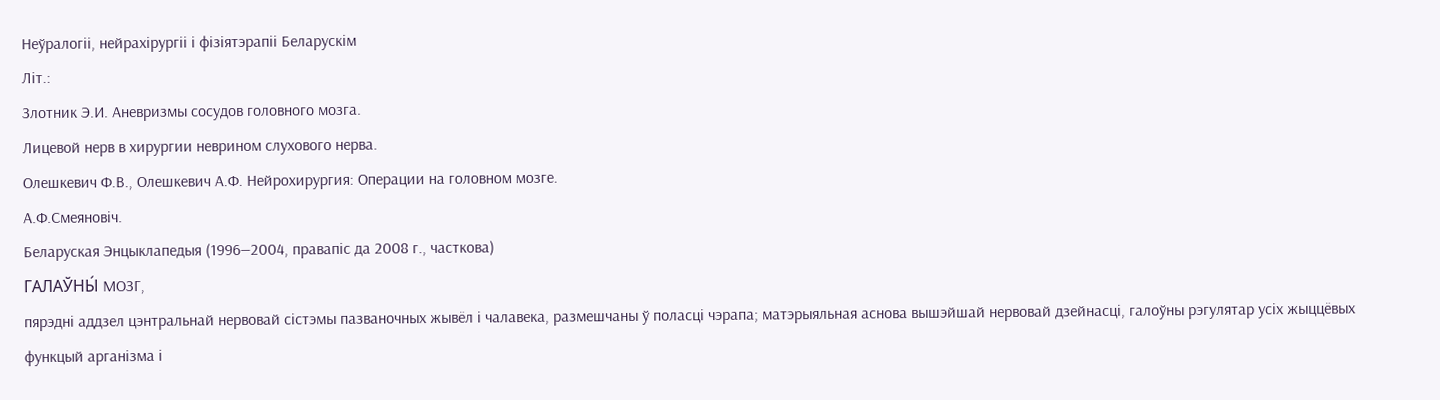Неўралогіі, нейрахірургіі і фізіятэрапіі Беларускім
Літ.:
Злотник Э.И. Аневризмы сосудов головного мозга.
Лицевой нерв в хирургии неврином слухового нерва.
Олешкевич Ф.В., Олешкевич А.Ф. Нейрохирургия: Операции на головном мозге.
А.Ф.Смеяновіч.
Беларуская Энцыклапедыя (1996—2004, правапіс да 2008 г., часткова)
ГАЛАЎНЫ́ МОЗГ,
пярэдні аддзел цэнтральнай нервовай сістэмы пазваночных жывёл і чалавека, размешчаны ў поласці чэрапа; матэрыяльная аснова вышэйшай нервовай дзейнасці, галоўны рэгулятар усіх жыццёвых функцый арганізма і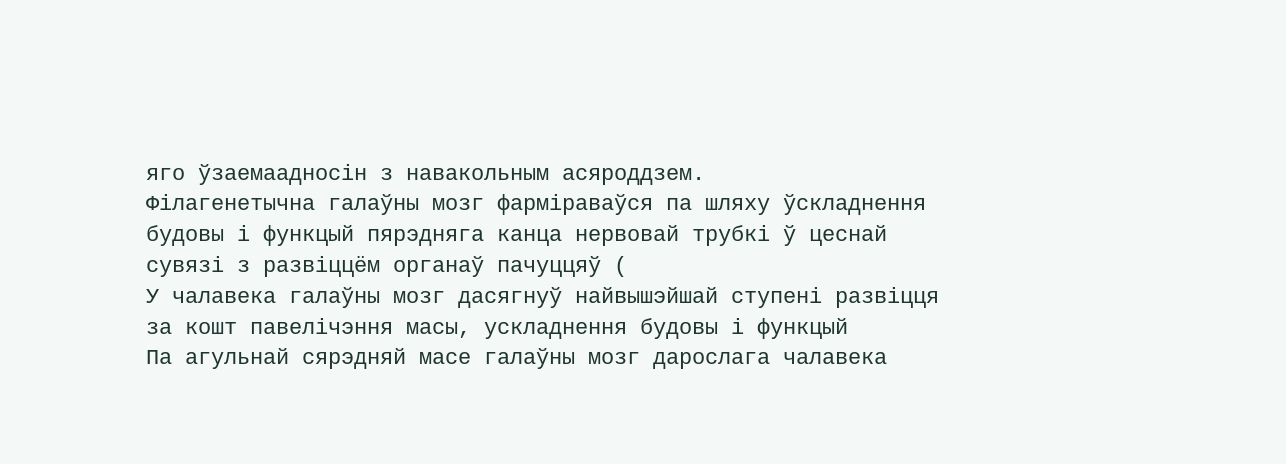яго ўзаемаадносін з навакольным асяроддзем.
Філагенетычна галаўны мозг фарміраваўся па шляху ўскладнення будовы і функцый пярэдняга канца нервовай трубкі ў цеснай сувязі з развіццём органаў пачуццяў (
У чалавека галаўны мозг дасягнуў найвышэйшай ступені развіцця за кошт павелічэння масы, ускладнення будовы і функцый
Па агульнай сярэдняй масе галаўны мозг дарослага чалавека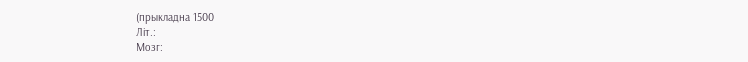(прыкладна 1500
Літ.:
Мозг: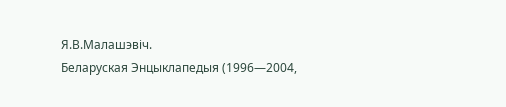Я.В.Малашэвіч.
Беларуская Энцыклапедыя (1996—2004,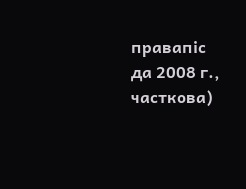правапіс да 2008 г., часткова)